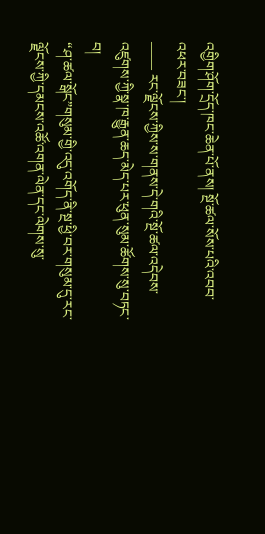འགྱིག་ཤོག་དྲོད་ཁང་ཆེན་པོ་ནས། སྔོ་ཚལ་སོས་པའི་འབབ་འཕར་བཟང་།
—— རང་ལྗོངས་ཀྱིས་ས་གནས་དེ་གའི་སྔོ་ཚལ་འདེབས་འཛུགས་ཀྱི་སྣ་ཁ་རྒྱུན་ཆད་མེད་པར་ཕུན་སུམ་ཚོགས་སུ་བཏང་བ།
“ཤ་ཚལ་སྒོང”གསུམ་གྱི་འདུ་འགོད་ནི་སྔ་ཕྱི་བར་གསུམ་དུ་རང་ལྗོངས་ཀྱི་དམངས་འཚོ་འགན་ལེན་དང་ལེགས་སུ་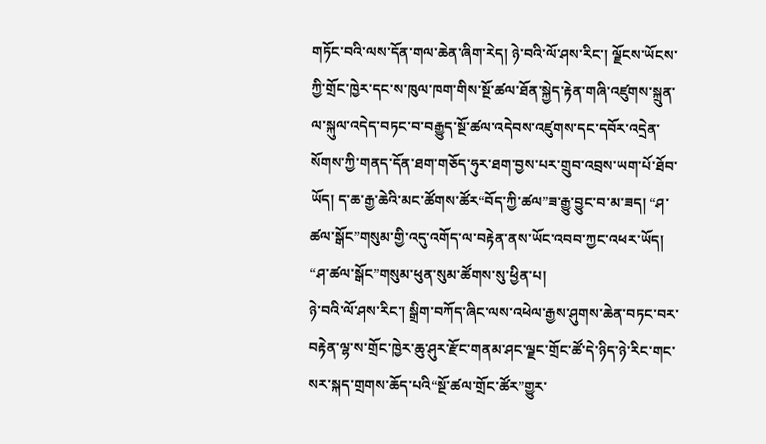གཏོང་བའི་ལས་དོན་གལ་ཆེན་ཞིག་རེད། ཉེ་བའི་ལོ་ཤས་རིང་། ལྗོངས་ཡོངས་ཀྱི་གྲོང་ཁྱེར་དང་ས་ཁུལ་ཁག་གིས་སྔོ་ཚལ་ཐོན་སྐྱེད་རྟེན་གཞི་འཛུགས་སྐྲུན་ལ་སྐུལ་འདེད་བཏང་བ་བརྒྱུད་སྔོ་ཚལ་འདེབས་འཛུགས་དང་དབོར་འདྲེན་སོགས་ཀྱི་གནད་དོན་ཐག་གཅོད་ཧུར་ཐག་བྱས་པར་གྲུབ་འབྲས་ཡག་པོ་ཐོབ་ཡོད། ད་ཆ་རྒྱ་ཆེའི་མང་ཚོགས་ཚོར“བོད་ཀྱི་ཚལ”ཟ་རྒྱུ་བྱུང་བ་མ་ཟད། “ཤ་ཚལ་སྒོང”གསུམ་གྱི་འདུ་འགོད་ལ་བརྟེན་ནས་ཡོང་འབབ་ཀྱང་འཕར་ཡོད།
“ཤ་ཚལ་སྒོང”གསུམ་ཕུན་སུམ་ཚོགས་སུ་ཕྱིན་པ།
ཉེ་བའི་ལོ་ཤས་རིང་། སྒྲིག་བཀོད་ཞིང་ལས་འཕེལ་རྒྱས་ཤུགས་ཆེན་བཏང་བར་བརྟེན་ལྷ་ས་གྲོང་ཁྱེར་ཆུ་ཤུར་རྫོང་གནམ་ཤང་ལྗང་གྲོང་ཚོ་དེ་ཉིད་ཉེ་རིང་གང་སར་སྐད་གྲགས་ཆོད་པའི“སྔོ་ཚལ་གྲོང་ཚོར”གྱུར་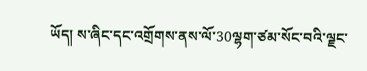ཡོད། ས་ཞིང་དང་འགྲོགས་ནས་ལོ་30ལྷག་ཙམ་སོང་བའི་ལྗང་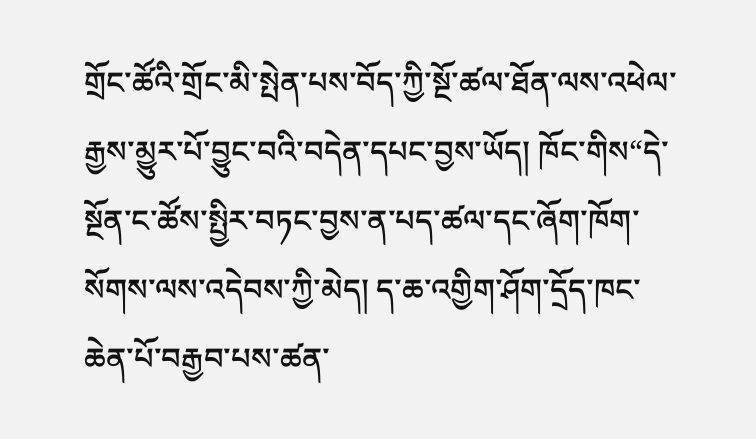གྲོང་ཚོའི་གྲོང་མི་སྤེན་པས་བོད་ཀྱི་སྔོ་ཚལ་ཐོན་ལས་འཕེལ་རྒྱས་མྱུར་པོ་བྱུང་བའི་བདེན་དཔང་བྱས་ཡོད། ཁོང་གིས“དེ་སྔོན་ང་ཚོས་སྤྱིར་བཏང་བྱས་ན་པད་ཚལ་དང་ཞོག་ཁོག་སོགས་ལས་འདེབས་ཀྱི་མེད། ད་ཆ་འགྱིག་ཤོག་དྲོད་ཁང་ཆེན་པོ་བརྒྱབ་པས་ཚན་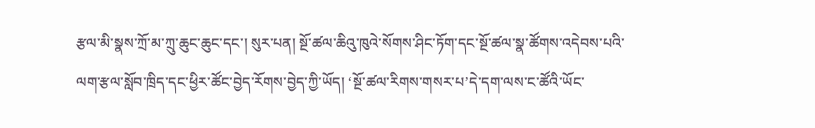རྩལ་མི་སྣས་ཀྲོ་མ་ཀྲུ་ཆུང་ཆུང་དང་། སུར་པན། སྔོ་ཚལ་ཆིའུ་ཁུའེ་སོགས་ཤིང་ཏོག་དང་སྔོ་ཚལ་སྣ་ཚོགས་འདེབས་པའི་ལག་རྩལ་སློབ་ཁྲིད་དང་ཕྱིར་ཚོང་བྱེད་རོགས་བྱེད་ཀྱི་ཡོད། ‘སྔོ་ཚལ་རིགས་གསར་པ’དེ་དག་ལས་ང་ཚོའི་ཡོང་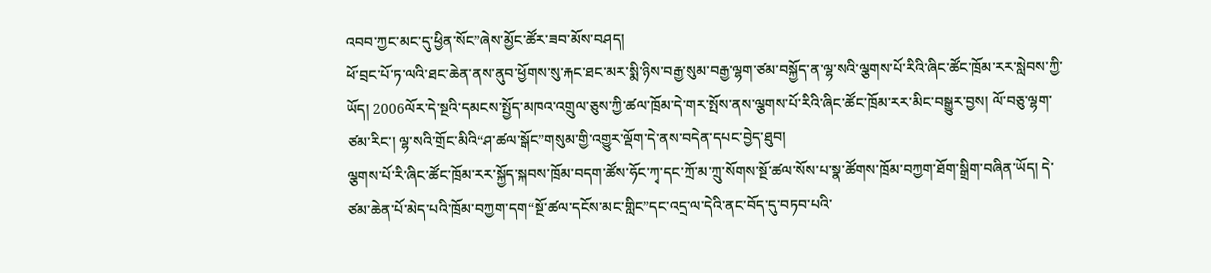འབབ་ཀྱང་མང་དུ་ཕྱིན་སོང”ཞེས་མྱོང་ཚོར་ཟབ་མོས་བཤད།
ཕོ་བྲང་པོ་ཏ་ལའི་ཐང་ཆེན་ནས་ནུབ་ཕྱོགས་སུ་རྐང་ཐང་མར་སྨི་ཉིས་བརྒྱ་སུམ་བརྒྱ་ལྷག་ཙམ་བསྐྱོད་ན་ལྷ་སའི་ལྕགས་པོ་རིའི་ཞིང་ཚོང་ཁྲོམ་རར་སླེབས་ཀྱི་ཡོད། 2006ལོར་དེ་སྔའི་དམངས་སྤྱོད་མཁའ་འགྲུལ་ཅུས་ཀྱི་ཚལ་ཁྲོམ་དེ་གར་སྤོས་ནས་ལྕགས་པོ་རིའི་ཞིང་ཚོང་ཁྲོམ་རར་མིང་བསྒྱུར་བྱས། ལོ་བཅུ་ལྷག་ཙམ་རིང་། ལྷ་སའི་གྲོང་མིའི“ཤ་ཚལ་སྒོང”གསུམ་གྱི་འགྱུར་ལྡོག་དེ་ནས་བདེན་དཔང་བྱེད་ཐུབ།
ལྕགས་པོ་རི་ཞིང་ཚོང་ཁྲོམ་རར་སྐྱོད་སྐབས་ཁྲོམ་བདག་ཚོས་ཧོང་ཀྭ་དང་ཀྲོ་མ་ཀྲུ་སོགས་སྔོ་ཚལ་སོས་པ་སྣ་ཚོགས་ཁྲོམ་བཀྱག་ཐོག་སྒྲིག་བཞིན་ཡོད། དེ་ཙམ་ཆེན་པོ་མེད་པའི་ཁྲོམ་བཀྱག་དག“སྔོ་ཚལ་དངོས་མང་གླིང”དང་འདྲ་ལ་དེའི་ནང་བོད་དུ་བཏབ་པའི་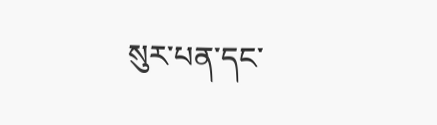སུར་པན་དང་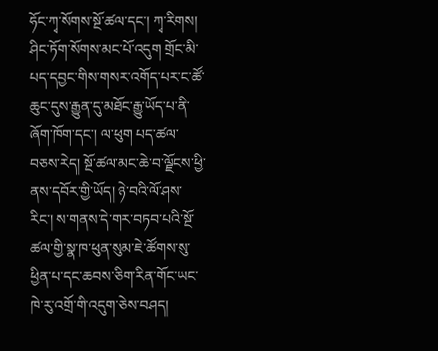ཧོང་ཀྭ་སོགས་སྔོ་ཚལ་དང་། ཀྭ་རིགས། ཤིང་ཏོག་སོགས་མང་པོ་འདུག གྲོང་མི་པད་དབྱང་གིས་གསར་འགོད་པར་ང་ཚོ་ཆུང་དུས་རྒྱུན་དུ་མཐོང་རྒྱུ་ཡོད་པ་ནི་ཞོག་ཁོག་དང་། ལ་ཕུག པད་ཚལ་བཅས་རེད། སྔོ་ཚལ་མང་ཆེ་བ་ལྗོངས་ཕྱི་ནས་དབོར་གྱི་ཡོད། ཉེ་བའི་ལོ་ཤས་རིང་། ས་གནས་དེ་གར་བཏབ་པའི་སྔོ་ཚལ་གྱི་སྣ་ཁ་ཕུན་སུམ་ཇེ་ཚོགས་སུ་ཕྱིན་པ་དང་ཆབས་ཅིག་རིན་གོང་ཡང་ཁེ་རུ་འགྲོ་གི་འདུག་ཅེས་བཤད།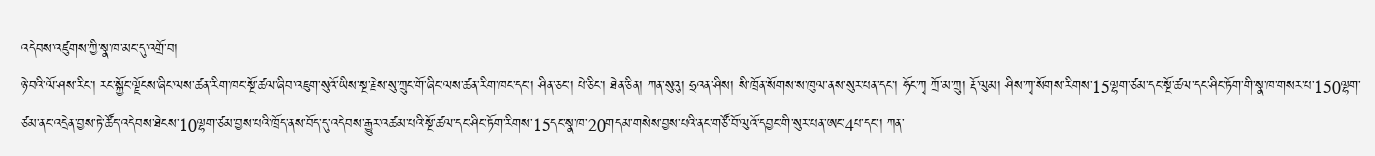འདེབས་འཛུགས་ཀྱི་སྣ་ཁ་མང་དུ་འགྲོ་བ།
ཉེ་བའི་ལོ་ཤས་རིང་། རང་སྐྱོང་ལྗོངས་ཞིང་ལས་ཚན་རིག་ཁང་སྔོ་ཚལ་ཞིབ་འཇུག་སུའོ་ཡིས་སྔ་རྗེས་སུ་ཀྲུང་གོ་ཞིང་ལས་ཚན་རིག་ཁང་དང་། ཤིན་ཅང་། པེ་ཅིང་། ཐེན་ཅིན། ཀན་སུའུ། ཧྲའན་ཤིས། སི་ཁྲོན་སོགས་ས་ཁུལ་ནས་སུར་པན་དང་། ཧོང་ཀྭ ཀྲོ་མ་ཀྲུ། རྡོ་ལུམ། ཤིས་ཀྭ་སོགས་རིགས་15ལྷག་ཙམ་དང་སྔོ་ཚལ་དང་ཤིང་ཏོག་གི་སྣ་ཁ་གསར་པ་150ལྷག་ཙམ་ནང་འདྲེན་བྱས་ཏེ་ཚོད་འདེབས་ཐེངས་10ལྷག་ཙམ་བྱས་པའི་ཁྲོད་ནས་བོད་དུ་འདེབས་རྒྱུར་འཚམ་པའི་སྔོ་ཚལ་དང་ཤིང་ཏོག་རིགས་15དང་སྣ་ཁ་20གདམ་གསེས་བྱས་པའི་ནང་གཙོ་བོ་ལུའོ་དབྱང་གི་སུར་པན་ཨང་4པ་དང་། ཀན་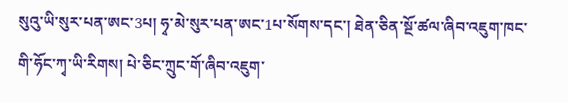སུའུ་ཡི་སུར་པན་ཨང་3པ། ཧྭ་མེ་སུར་པན་ཨང་1པ་སོགས་དང་། ཐེན་ཅིན་སྔོ་ཚལ་ཞིབ་འཇུག་ཁང་གི་ཧོང་ཀྭ་ཡི་རིགས། པེ་ཅིང་ཀྲུང་གོ་ཞིབ་འཇུག་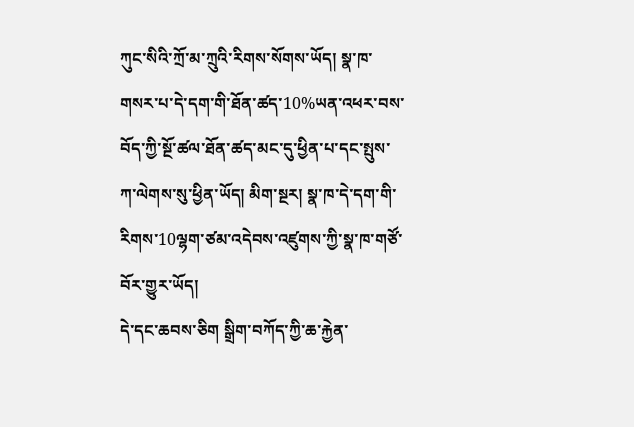ཀུང་སིའི་ཀྲོ་མ་ཀྲུའི་རིགས་སོགས་ཡོད། སྣ་ཁ་གསར་པ་དེ་དག་གི་ཐོན་ཚད་10%ཡན་འཕར་བས་བོད་ཀྱི་སྔོ་ཚལ་ཐོན་ཚད་མང་དུ་ཕྱིན་པ་དང་སྤུས་ཀ་ལེགས་སུ་ཕྱིན་ཡོད། མིག་སྔར། སྣ་ཁ་དེ་དག་གི་རིགས་10ལྷག་ཙམ་འདེབས་འཛུགས་ཀྱི་སྣ་ཁ་གཙོ་བོར་གྱུར་ཡོད།
དེ་དང་ཆབས་ཅིག སྒྲིག་བཀོད་ཀྱི་ཆ་རྐྱེན་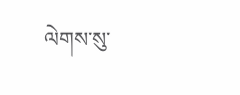ལེགས་སུ་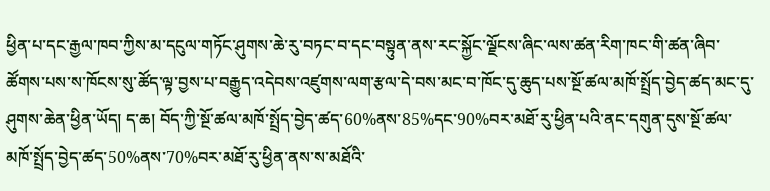ཕྱིན་པ་དང་རྒྱལ་ཁབ་ཀྱིས་མ་དངུལ་གཏོང་ཤུགས་ཆེ་རུ་བཏང་བ་དང་བསྟུན་ནས་རང་སྐྱོང་ལྗོངས་ཞིང་ལས་ཚན་རིག་ཁང་གི་ཚན་ཞིབ་ཚོགས་པས་ས་ཁོངས་སུ་ཚོད་ལྟ་བྱས་པ་བརྒྱུད་འདེབས་འཛུགས་ལག་རྩལ་དེ་བས་མང་བ་ཁོང་དུ་ཆུད་པས་སྔོ་ཚལ་མཁོ་སྤྲོད་བྱེད་ཚད་མང་དུ་ཤུགས་ཆེན་ཕྱིན་ཡོད། ད་ཆ། བོད་ཀྱི་སྔོ་ཚལ་མཁོ་སྤྲོད་བྱེད་ཚད་60%ནས་85%དང་90%བར་མཐོ་རུ་ཕྱིན་པའི་ནང་དགུན་དུས་སྔོ་ཚལ་མཁོ་སྤྲོད་བྱེད་ཚད་50%ནས་70%བར་མཐོ་རུ་ཕྱིན་ནས་ས་མཐོའི་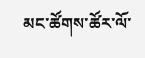མང་ཚོགས་ཚོར་ལོ་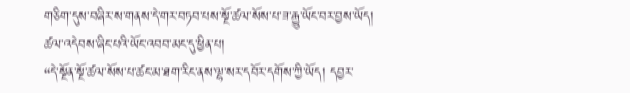གཅིག་དུས་བཞིར་ས་གནས་དེ་གར་བཏབ་པས་སྔོ་ཚལ་སོས་པ་ཟ་རྒྱུ་ཡོང་བར་བྱས་ཡོད།
ཚལ་འདེབས་ཞིང་པའི་ཡོང་འབབ་མང་དུ་ཕྱིན་པ།
“དེ་སྔོན་སྔོ་ཚལ་སོས་པ་ཚང་མ་ཐག་རིང་ནས་ལྷ་སར་དབོར་དགོས་ཀྱི་ཡོད། དབྱར་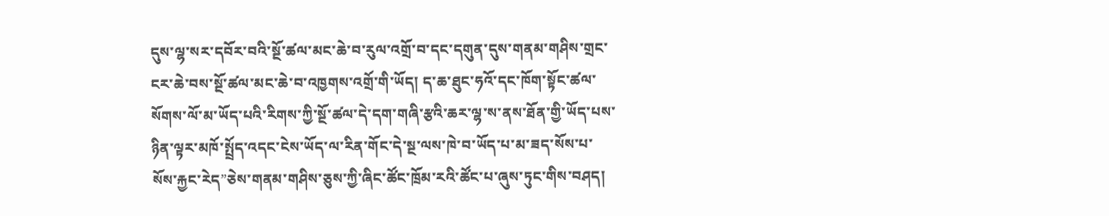དུས་ལྷ་སར་དབོར་བའི་སྔོ་ཚལ་མང་ཆེ་བ་རུལ་འགྲོ་བ་དང་དགུན་དུས་གནམ་གཤིས་གྲང་ངར་ཆེ་བས་སྔོ་ཚལ་མང་ཆེ་བ་འཁྱགས་འགྲོ་གི་ཡོད། ད་ཆ་ཐུང་ཧའོ་དང་ཁོག་སྟོང་ཚལ་སོགས་ལོ་མ་ཡོད་པའི་རིགས་ཀྱི་སྔོ་ཚལ་དེ་དག་གཞི་རྩའི་ཆར་ལྷ་ས་ནས་ཐོན་གྱི་ཡོད་པས་ཉིན་ལྟར་མཁོ་སྤྲོད་འདང་ངེས་ཡོད་ལ་རིན་གོང་དེ་སྔ་ལས་ཁེ་བ་ཡོད་པ་མ་ཟད་སོས་པ་སོས་རྐྱང་རེད”ཅེས་གནམ་གཤིས་ཅུས་ཀྱི་ཞིང་ཚོང་ཁྲོམ་རའི་ཚོང་པ་ཞུས་ཏུང་གིས་བཤད།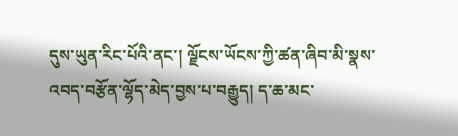དུས་ཡུན་རིང་པོའི་ནང་། ལྗོངས་ཡོངས་ཀྱི་ཚན་ཞིབ་མི་སྣས་འབད་བརྩོན་ལྷོད་མེད་བྱས་པ་བརྒྱུད། ད་ཆ་མང་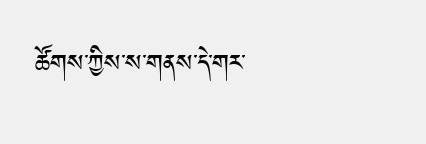ཚོགས་ཀྱིས་ས་གནས་དེ་གར་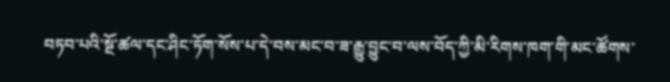བཏབ་པའི་སྔོ་ཚལ་དང་ཤིང་ཏོག་སོས་པ་དེ་བས་མང་བ་ཟ་རྒྱུ་བྱུང་བ་ལས་བོད་ཀྱི་མི་རིགས་ཁག་གི་མང་ཚོགས་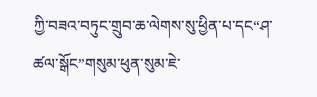ཀྱི་བཟའ་བཏུང་གྲུབ་ཆ་ལེགས་སུ་ཕྱིན་པ་དང“ཤ་ཚལ་སྒོང”གསུམ་ཕུན་སུམ་ཇེ་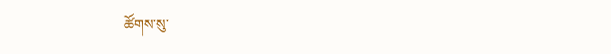ཚོགས་སུ་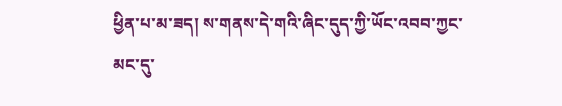ཕྱིན་པ་མ་ཟད། ས་གནས་དེ་གའི་ཞིང་དུད་ཀྱི་ཡོང་འབབ་ཀྱང་མང་དུ་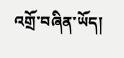འགྲོ་བཞིན་ཡོད།